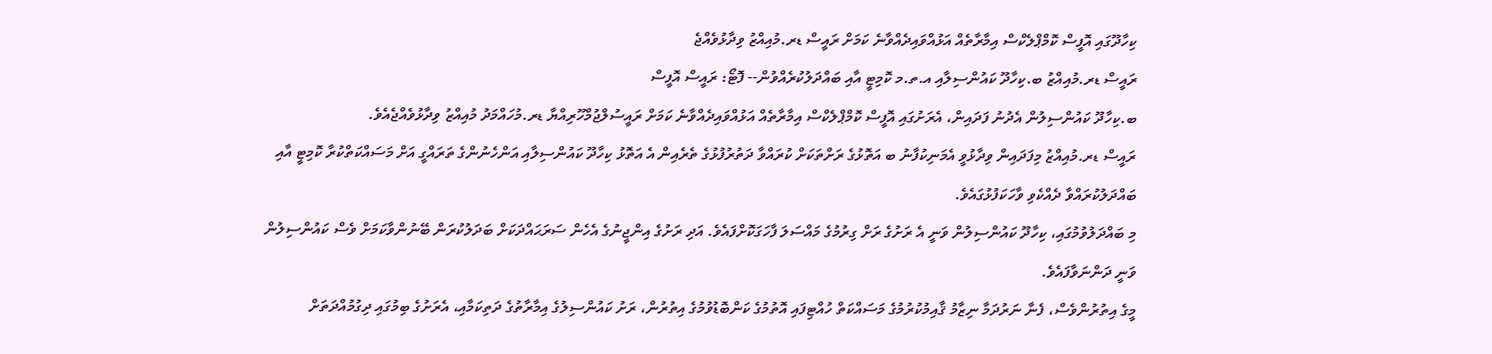ކިހާދޫގައި އޮފީސް ކޮމްޕްލެކްސް އިމާރާތެއް އަޅުއްވައިދެއްވާނެ ކަމަށް ރައީސް ޑރ.މުއިއްޒު ވިދާޅުވެއްޖެ
ރައީސް ޑރ.މުއިއްޒު ބ.ކިހާދޫ ކައުންސިލާއި އ.ތ.މ ކޮމިޓީ އާއި ބައްދަލުކުރެއްވުން-- ފޮޓޯ: ރައީސް އޮފީސް
ބ.ކިހާދޫ ކައުންސިލުން އެދުނު ފަދައިން، އެރަށުގައި އޮފީސް ކޮމްޕްލެކްސް އިމާރާތެއް އަޅުއްވައިދެއްވާނެ ކަމަށް ރައީސުލްޖުމްހޫރިއްޔާ ޑރ.މުހައްމަދު މުއިއްޒު ވިދާޅުވެއްޖެއެވެ.
ރައީސް ޑރ.މުއިއްޒު މިފަދައިން ވިދާޅުވީ އެމަނިކުފާނު ބ އަތޮޅުގެ ރަށްތަކަށް ކުރައްވާ ދަތުރުފުޅުގެ ތެރެއިން އެ އަތޮޅު ކިހާދޫ ކައުންސިލާއި އަންހެނުންގެ ތަރައްގީ އަށް މަސައްކަތްކުރާ ކޮމިޓީ އާއި ބައްދަލުކުރައްވާ ދެއްކެވި ވާހަކަފުޅުގައެވެ.
މި ބައްދަލުވުމުގައި، ކިހާދޫ ކައުންސިލުން ވަނީ އެ ރަށުގެ ރަށް ގިރުމުގެ މައްސަލަ ފާހަގަކޮށްފައެވެ. އަދި ރަށުގެ އިންޖީނުގެ އެހެން ސަރަޙައްދަކަށް ބަދަލުކުރަން ބޭނުންވާކަމަށް ވެސް ކައުންސިލުން ވަނީ ދަންނަވާފައެވެ.
މީގެ އިތުރުންވެސް، ފެނާ ނަރުދަމާ ނިޒާމު ޤާއިމުކުރުމުގެ މަސައްކަތް ހުއްޓިފައި އޮތުމުގެ ކަންބޮޑުވުމުގެ އިތުރުން، ރަށު ކައުންސިލުގެ އިމާރާތުގެ ދަތިކަމާއި، އެރަށުގެ ބިމުގައި ދިގުމުއްދަތަށް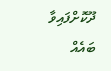ދޫކޮށްފައިވާ ބައެއް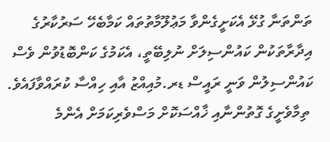ތަންތަނާ ގުޅޭ އެކަށީގެންވާ މަޢުލޫމާތުތައް ކަމާބެހޭ ސަރުކާރުގެ އިދާރާތަކުން ކައުންސިލަށް ނުލިބޭތީ، އެކަމުގެ ކަންބޮޑުވުން ވެސް ކައުންސިލުން ވަނީ ރައީސް ޑރ.މުއިއްޒު އާއި ހިއްސާ ކުރައްވާފައެވެ.
 ތިމާވެށީގެ ގޮތުންނާއި ޚާއްސަކޮށް މަސްވެރިކަމަށް އެންމެ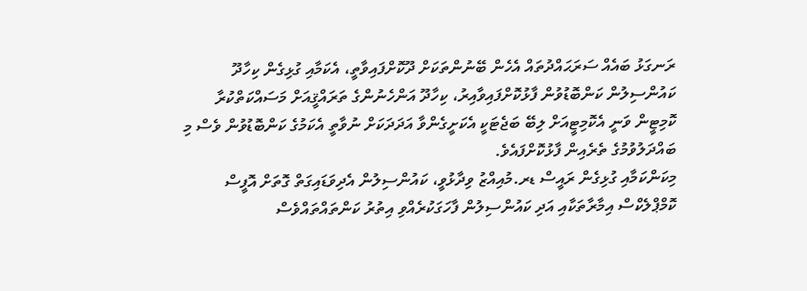ރަނގަޅު ބައެއް ސަރަޙައްދުތައް އެހެން ބޭނުންތަކަށް ދޫކޮށްފައިވާތީ، އެކަމާއި ގުޅިގެން ކިހާދޫ ކައުންސިލުން ކަންބޮޑުވުން ފާޅުކޮށްފައިވާއިރު، ކިހާދޫ އަންހެނުންގެ ތަރައްޤީއަށް މަސައްކަތްކުރާ ކޮމިޓީން ވަނީ އެކޮމިޓީއަށް ލިބޭ ބަޖެޓަކީ އެކަށީގެންވާ އަދަދަކަށް ނުވާތީ އެކަމުގެ ކަންބޮޑުވުން ވެސް މި ބައްދަލުވުމުގެ ތެރެއިން ފާޅުކޮށްފައެވެ.
މިކަންކަމާއި ގުޅިގެން ރައީސް ޑރ.މުއިއްޒު ވިދާޅުވީ، ކައުންސިލުން އެދިވަޑައިގަތް ގޮތަށް އޮފީސް ކޮމްޕްލެކްސް އިމާރާތަކާއި އަދި ކައުންސިލުން ފާހަގަކުރެއްވި އިތުރު ކަންތައްތައްވެސް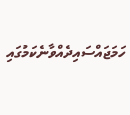ހަމަޖައްސައިދެއްވާނެކަމުގައި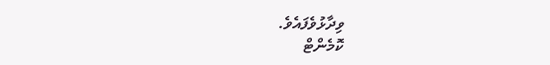ވިދާޅުވެފައެވެ.
ކޮމެންޓް